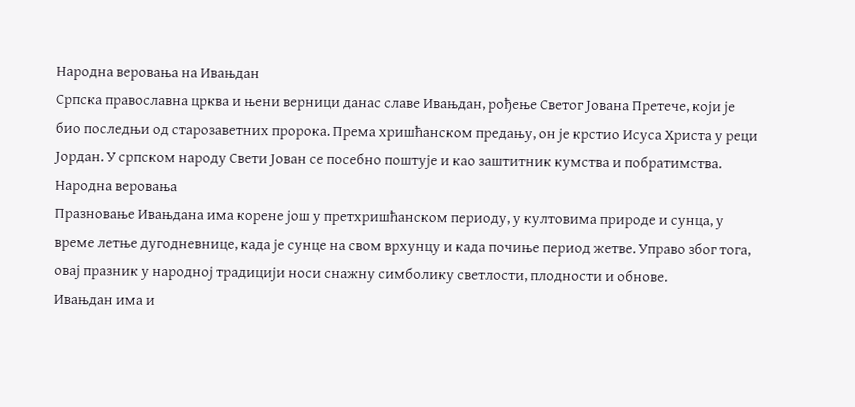Народна веровања на Ивањдан
Српска православна црква и њени верници данас славе Ивањдан, рођење Светог Јована Претече, који је био последњи од старозаветних пророка. Према хришћанском предању, он је крстио Исуса Христа у реци Јордан. У српском народу Свети Јован се посебно поштује и као заштитник кумства и побратимства.
Народна веровања
Празновање Ивањдана има корене још у претхришћанском периоду, у култовима природе и сунца, у време летње дугодневнице, када је сунце на свом врхунцу и када почиње период жетве. Управо због тога, овај празник у народној традицији носи снажну симболику светлости, плодности и обнове.
Ивањдан има и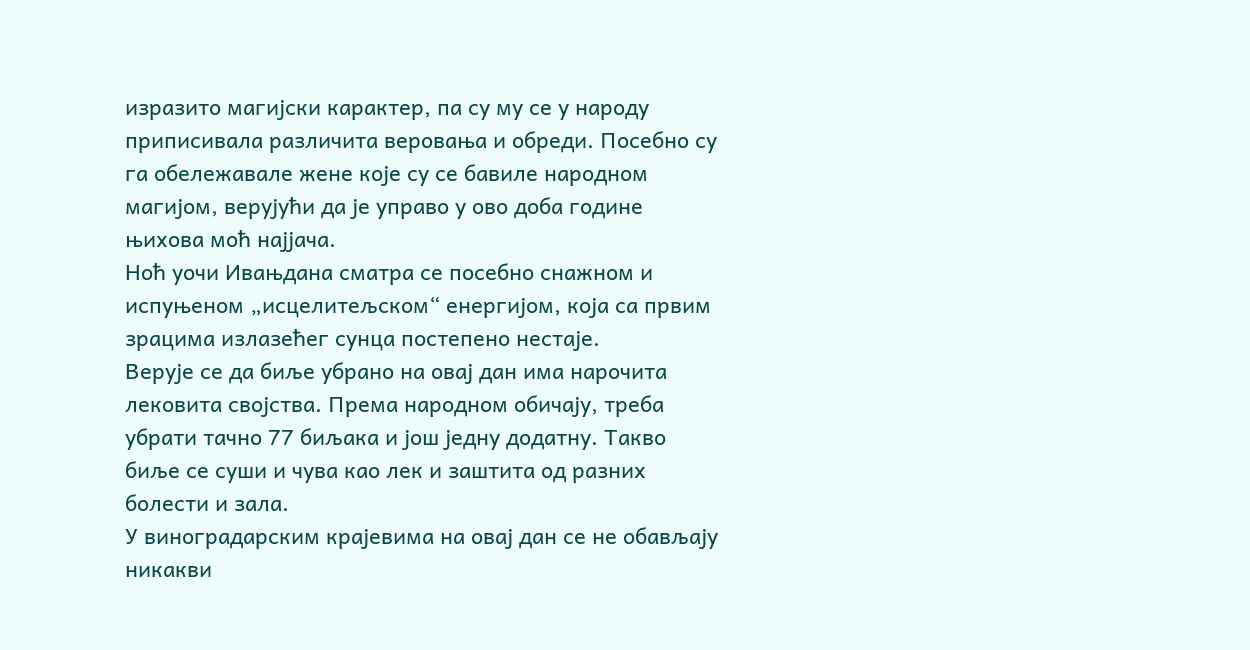изразито магијски карактер, па су му се у народу приписивала различита веровања и обреди. Посебно су га обележавале жене које су се бавиле народном магијом, верујући да је управо у ово доба године њихова моћ најјача.
Ноћ уочи Ивањдана сматра се посебно снажном и испуњеном „исцелитељском“ енергијом, која са првим зрацима излазећег сунца постепено нестаје.
Верује се да биље убрано на овај дан има нарочита лековита својства. Према народном обичају, треба убрати тачно 77 биљака и још једну додатну. Такво биље се суши и чува као лек и заштита од разних болести и зала.
У виноградарским крајевима на овај дан се не обављају никакви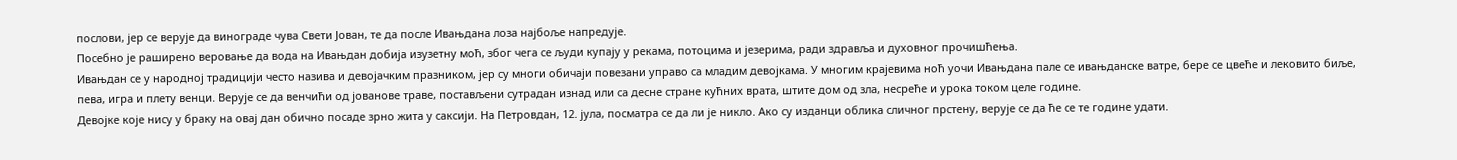послови, јер се верује да винограде чува Свети Јован, те да после Ивањдана лоза најбоље напредује.
Посебно је раширено веровање да вода на Ивањдан добија изузетну моћ, због чега се људи купају у рекама, потоцима и језерима, ради здравља и духовног прочишћења.
Ивањдан се у народној традицији често назива и девојачким празником, јер су многи обичаји повезани управо са младим девојкама. У многим крајевима ноћ уочи Ивањдана пале се ивањданске ватре, бере се цвеће и лековито биље, пева, игра и плету венци. Верује се да венчићи од јованове траве, постављени сутрадан изнад или са десне стране кућних врата, штите дом од зла, несреће и урока током целе године.
Девојке које нису у браку на овај дан обично посаде зрно жита у саксији. На Петровдан, 12. јула, посматра се да ли је никло. Ако су изданци облика сличног прстену, верује се да ће се те године удати.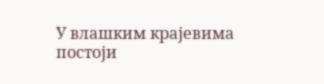У влашким крајевима постоји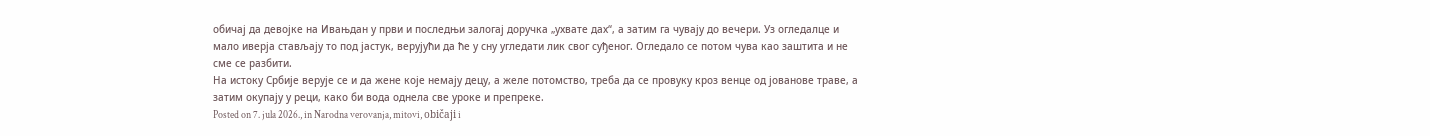обичај да девојке на Ивањдан у први и последњи залогај доручка „ухвате дах“, а затим га чувају до вечери. Уз огледалце и мало иверја стављају то под јастук, верујући да ће у сну угледати лик свог суђеног. Огледало се потом чува као заштита и не сме се разбити.
На истоку Србије верује се и да жене које немају децу, а желе потомство, треба да се провуку кроз венце од јованове траве, а затим окупају у реци, како би вода однела све уроке и препреке.
Posted on 7. jula 2026., in Narodna verovanja, mitovi, običaji i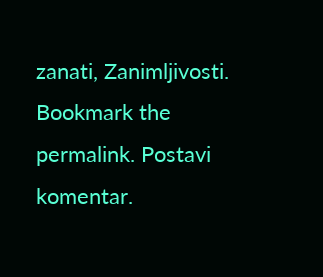zanati, Zanimljivosti. Bookmark the permalink. Postavi komentar.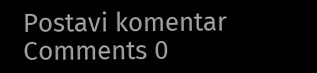Postavi komentar
Comments 0